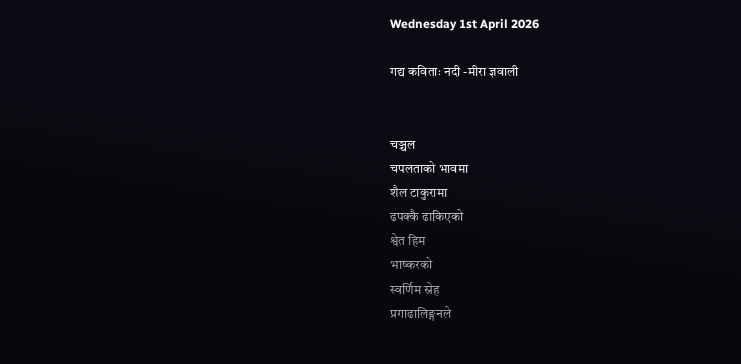Wednesday 1st April 2026

गद्य कविताः नदी -मीरा ज्ञवाली


चञ्चल
चपलताको भावमा
शैल टाकुरामा
ढपक्कै ढाकिएको
श्वेत हिम
भाष्करको
स्वर्णिम स्नेह
प्रगाढालिङ्गनले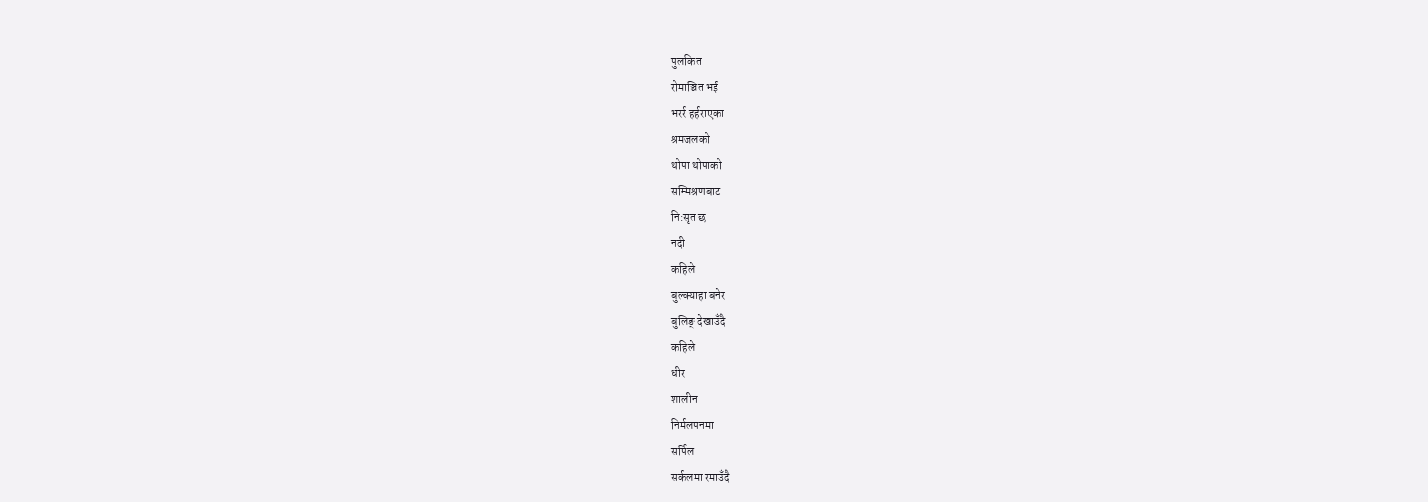पुलकित
रोमाञ्चित भई
भरर्र हर्हराएका
श्रमजलको
थोपा थोपाको
सम्मिश्रणबाट
नि:सृत छ
नदी
कहिले
बुल्क्याहा बनेर
बुलिङ् देखाउँदै
कहिले
धीर
शालीन
निर्मलपनमा
सर्पिल
सर्कलमा रमाउँदै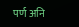पर्ण अनि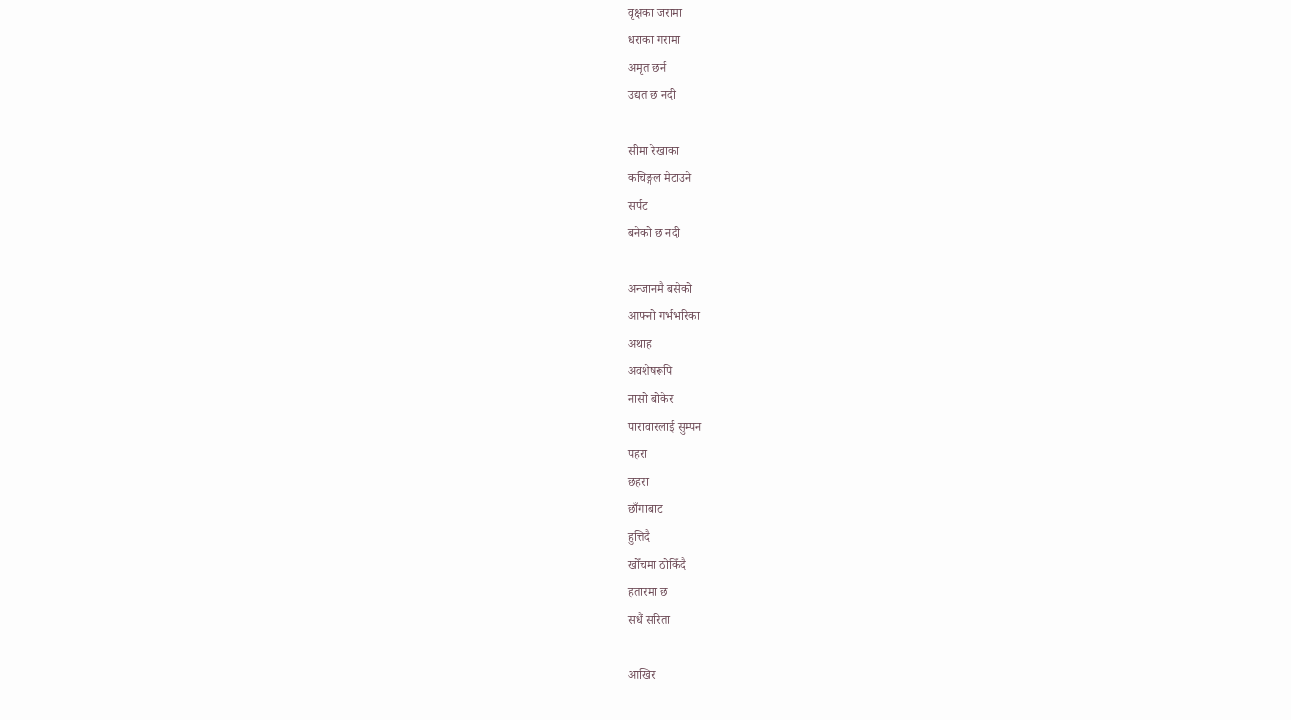वृक्षका जरामा
धराका गरामा
अमृत छर्न
उद्यत छ नदी

सीमा रेखाका
कचिङ्गल मेटाउने
सर्पट
बनेको छ नदी

अन्जानमै बसेको
आफ्नो गर्भभरिका
अथाह
अवशेषरूपि
नासो बोकेर
पारावारलाई सुम्पन
पहरा
छहरा
छाँगाबाट
हुत्तिदै
खोँचमा ठोकिँदै
हतारमा छ
सधैं सरिता

आखिर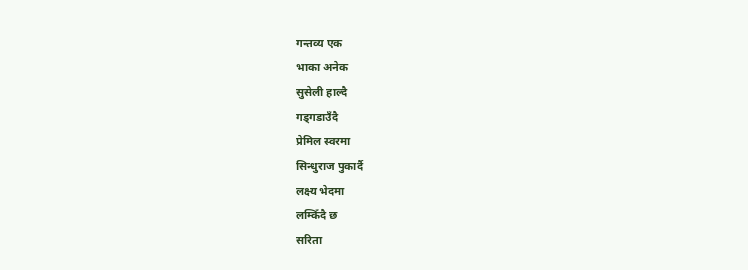गन्तव्य एक
भाका अनेक
सुसेली हाल्दै
गड्गडाउँदै
प्रेमिल स्वरमा
सिन्धुराज पुकार्दै
लक्ष्य भेदमा
लम्किँदै छ
सरिता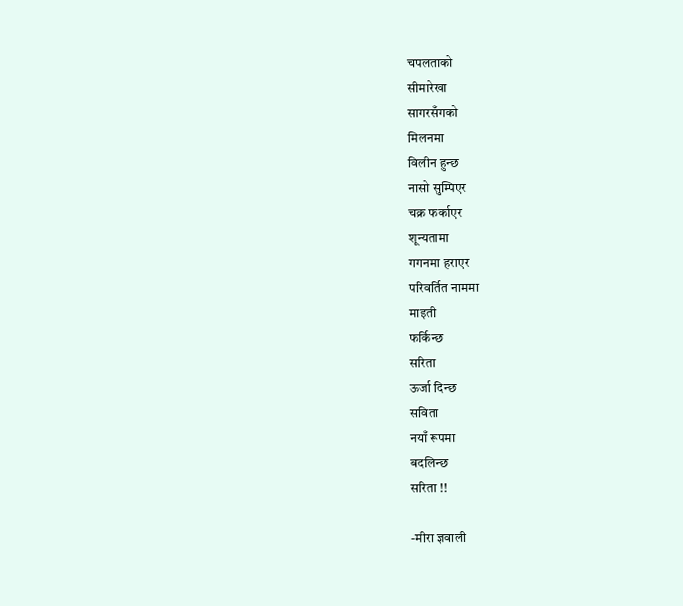चपलताको
सीमारेखा
सागरसँगको
मिलनमा
विलीन हुन्छ
नासो सुम्पिएर
चक्र फर्काएर
शून्यतामा
गगनमा हराएर
परिवर्तित नाममा
माइती
फर्किन्छ
सरिता
ऊर्जा दिन्छ
सविता
नयाँ रूपमा
बदलिन्छ
सरिता !!

-मीरा ज्ञवाली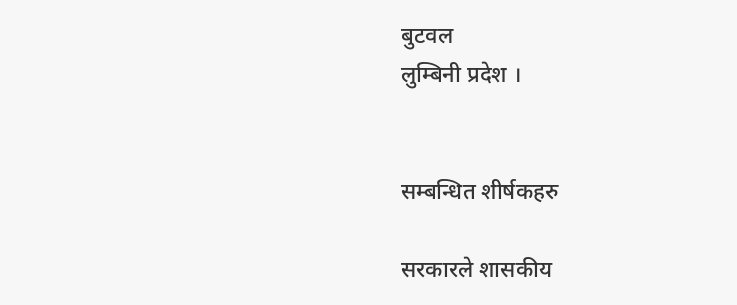बुटवल
लुम्बिनी प्रदेश ।


सम्बन्धित शीर्षकहरु

सरकारले शासकीय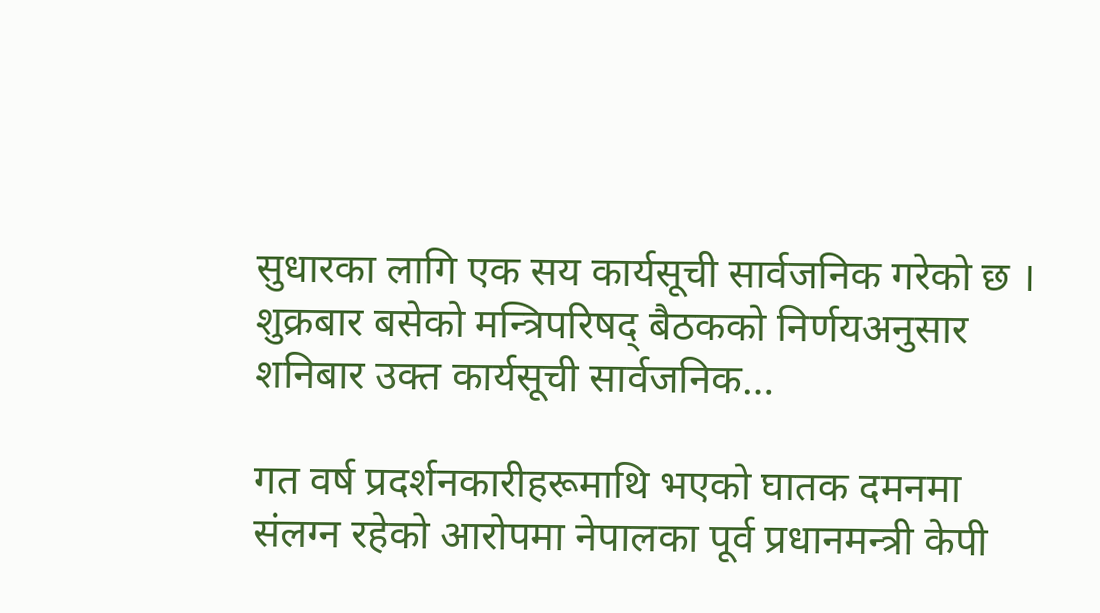सुधारका लागि एक सय कार्यसूची सार्वजनिक गरेको छ । शुक्रबार बसेको मन्त्रिपरिषद् बैठकको निर्णयअनुसार शनिबार उक्त कार्यसूची सार्वजनिक…

गत वर्ष प्रदर्शनकारीहरूमाथि भएको घातक दमनमा संलग्न रहेको आरोपमा नेपालका पूर्व प्रधानमन्त्री केपी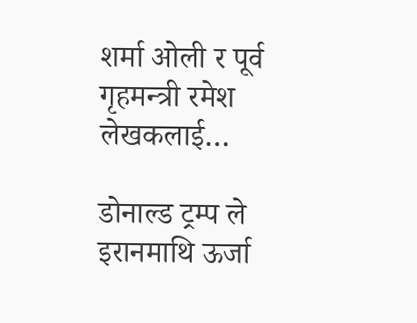शर्मा ओली र पूर्व गृहमन्त्री रमेश लेखकलाई…

डोनाल्ड ट्रम्प ले इरानमाथि ऊर्जा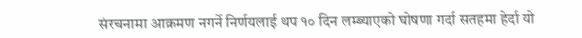संरचनामा आक्रमण नगर्ने निर्णयलाई थप १० दिन लम्ब्याएको घोषणा गर्दा सतहमा हेर्दा यो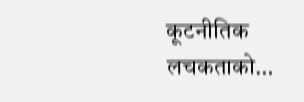कूटनीतिक लचकताको…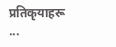प्रतिकृयाहरू
...